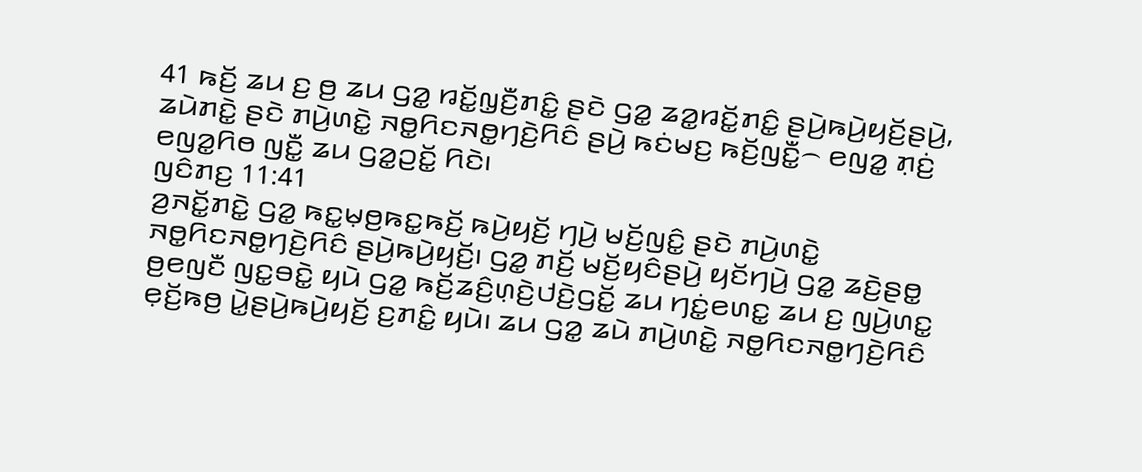41 ꤒꤢꤩ꤬ ꤘꤣ ꤢ꤬ ꤥ꤬ ꤘꤣ ꤞꤤ꤭ ꤙꤢꤩ꤭ꤜ꤫ꤢꤪ꤬ꤊꤢꤨ꤭ ꤔꤢꤧ ꤞꤤ꤭ ꤘꤤ꤭ꤙꤢꤩ꤭ꤊꤢꤨ꤭ ꤔꤣꤧ꤬ꤒꤣꤧ꤬ꤟꤢꤩ꤬ꤔꤣꤧ꤬, ꤘꤣꤧꤊꤢꤧ꤭ ꤔꤢꤧ ꤊꤣꤧ꤬ꤛꤢꤧ꤭ ꤏꤥ꤭ꤖꤢꤏꤥ꤭ꤚꤢꤧ꤬ꤖꤢꤨ ꤔꤣꤧ꤬ ꤒꤢꤦꤗꤢ꤬ ꤒꤢꤩ꤬ꤜꤢꤪ꤭꤮ ꤕꤜꤤ꤭ ꤊ꤫ꤢꤦ꤬ ꤕꤜꤤ꤭ꤖꤥ ꤜꤢꤪ꤭ ꤘꤣ ꤞꤤ꤭ꤑꤢꤩ꤭ ꤖꤢꤧ꤯
ꤜꤢꤨꤊꤢ꤬ 11:41
ꤤ꤬ꤏꤢꤩ꤭ꤊꤢꤧ꤭ ꤞꤤ꤭ ꤒꤢ꤭ꤗ꤫ꤥ꤬ꤒꤢ꤭ꤒꤢꤩ꤬ ꤒꤣꤧ꤬ꤟꤢꤩ꤬ ꤚꤣꤧ꤬ ꤗꤢꤩ꤬ꤜꤢꤨ꤭ ꤔꤢꤧ ꤊꤣꤧ꤬ꤛꤢꤧ꤭ ꤏꤥ꤭ꤖꤢꤏꤥ꤭ꤚꤢꤧ꤬ꤖꤢꤨ ꤔꤣꤧ꤬ꤒꤣꤧ꤬ꤟꤢꤩ꤬꤯ ꤞꤤ꤭ ꤊꤢꤩ꤬ ꤗꤢꤩ꤬ꤟꤢꤨꤔꤣꤧ꤬ ꤟꤢꤩꤚꤣꤧ꤬ ꤞꤤ꤭ ꤘꤢꤧ꤬ꤔꤥ꤭ ꤥ꤬ꤕꤜꤢꤪ ꤜꤢ꤭ꤋꤢꤧ꤭ ꤟꤣꤧ ꤞꤤ꤭ ꤒꤢꤩ꤬ꤘꤢꤨ꤬ꤛ꤫ꤢꤧ꤬ꤓꤢꤧ꤬ꤞꤢꤩ꤭ ꤘꤣ ꤚꤢꤦ꤭ꤕꤛꤢ꤭ ꤘꤣ ꤢ꤬ ꤜꤣꤧ꤬ꤛꤢ꤭ ꤕ꤫ꤢꤩ꤬ꤒꤥ꤬ ꤣꤧ꤭ꤔꤣꤧ꤬ꤒꤣꤧ꤬ꤟꤢꤩ꤬ ꤢ꤬ꤊꤢꤨ꤭ ꤟꤣꤧ꤯ ꤘꤣ ꤞꤤ꤭ ꤘꤣꤧ ꤊꤣꤧ꤬ꤛꤢꤧ꤭ ꤏꤥ꤭ꤖꤢꤏꤥ꤭ꤚꤢꤧ꤬ꤖꤢꤨ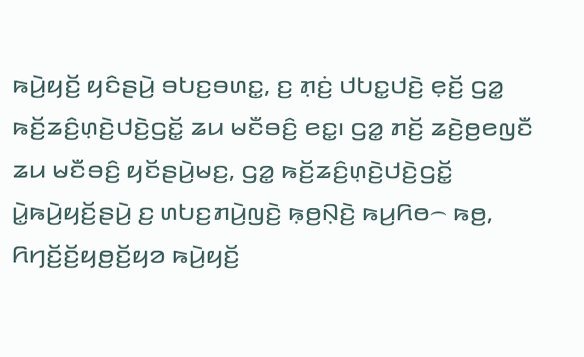ꤒꤣꤧ꤬ꤟꤢꤩ꤬ ꤟꤢꤨꤔꤣꤧ꤬ ꤋꤝꤢ꤬ꤋꤛꤢ꤭, ꤢ꤬ ꤊ꤫ꤢꤦ꤬ ꤓꤝꤢ꤭ꤓꤢꤧ꤬ ꤕ꤫ꤢꤩ꤬ ꤞꤤ꤭ ꤒꤢꤩ꤬ꤘꤢꤨ꤬ꤛ꤫ꤢꤧ꤬ꤓꤢꤧ꤬ꤞꤢꤩ꤭ ꤘꤣ ꤗꤢꤪꤋꤢꤨ꤬ ꤕꤢ꤭꤯ ꤞꤤ꤭ ꤊꤢꤩ꤬ ꤘꤢꤧ꤬ꤥ꤬ꤕꤜꤢꤪ ꤘꤣ ꤗꤢꤪꤋꤢꤨ꤬ ꤟꤢꤩꤔꤣꤧ꤬ꤗꤢ꤬, ꤞꤤ꤭ ꤒꤢꤩ꤬ꤘꤢꤨ꤬ꤛ꤫ꤢꤧ꤬ꤓꤢꤧ꤬ꤞꤢꤩ꤭ ꤣꤧ꤭ꤒꤣꤧ꤬ꤟꤢꤩ꤬ꤔꤣꤧ꤬ ꤢ꤬ ꤛꤝꤢ꤬ꤊꤣꤧ꤬ꤜꤢꤧ꤬ ꤒ꤫ꤥ꤬ꤡ꤫ꤢꤧ꤬ ꤒꤣ꤬ꤖꤥ꤮ ꤒꤥ꤬, ꤖꤚꤢꤩ꤬ꤢꤩ꤬ꤟꤥ꤬ꤢꤩ꤬ꤟꤤ ꤒꤣꤧ꤬ꤟꤢꤩ꤬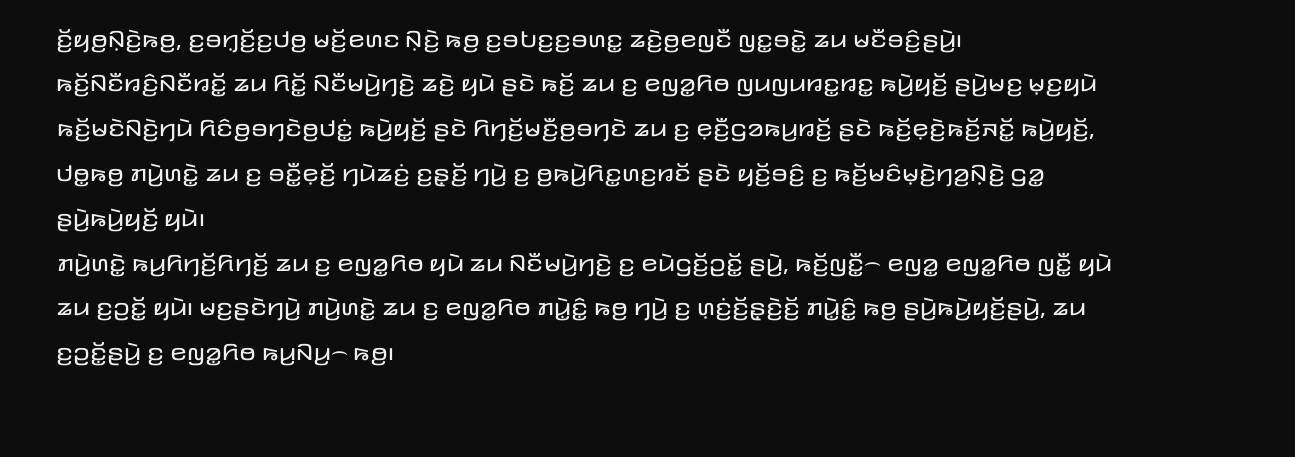ꤢꤩ꤬ꤟꤥ꤬ꤡ꤫ꤢꤧ꤬ꤒꤥ꤬, ꤢ꤬ꤋꤚ꤫ꤢꤩ꤬ꤢ꤬ꤓꤥ꤬ ꤗꤢꤩ꤬ꤕꤛꤢ ꤡ꤫ꤢꤧ꤬ ꤒꤥ꤬ ꤢ꤬ꤋꤝꤢ꤬ꤢ꤬ꤋꤛꤢ꤭ ꤘꤢꤧ꤬ꤥ꤬ꤕꤜꤢꤪ ꤜꤢ꤭ꤋꤢꤧ꤭ ꤘꤣ ꤗꤢꤪꤋꤢꤨ꤬ꤔꤣꤧ꤬꤯
ꤒꤢꤩ꤬ꤡꤢꤪꤙꤢꤨ꤬ꤡꤢꤪꤙꤢꤩ꤭ ꤘꤣ ꤖꤢꤩ꤭ ꤡꤢꤪꤗꤣꤧ꤬ꤚꤢꤧ꤬ ꤘꤢꤧ꤬ ꤟꤣꤧ ꤔꤢꤧ ꤒꤢꤩ꤬ ꤘꤣ ꤢ꤬ ꤕꤜꤤ꤭ꤖꤥ ꤜꤣꤜꤣꤙꤢ꤭ꤙꤢ꤭ ꤒꤣꤧ꤬ꤟꤢꤩ꤬ ꤔꤣꤧ꤬ꤗꤢ꤬ ꤗ꤫ꤢ꤬ꤟꤣꤧ ꤒꤢꤩ꤬ꤗꤢꤧꤡꤢꤧ꤬ꤚꤣꤧ ꤖꤢꤨꤥ꤬ꤋꤚꤢꤧꤥ꤬ꤓꤢꤦ꤭ ꤒꤣꤧ꤬ꤟꤢꤩ꤬ ꤔꤢꤧ ꤖꤚꤢꤩ꤬ꤗꤢꤪ꤬ꤥ꤬ꤋꤚꤢꤧ ꤘꤣ ꤢ꤬ ꤕ꤫ꤢꤪ꤬ꤞꤤꤒꤣ꤬ꤙꤢꤩ꤬ ꤔꤢꤧ ꤒꤢꤩ꤬ꤕ꤫ꤢꤧ꤬ꤒꤢꤩ꤬ꤏꤢꤩ꤭ ꤒꤣꤧ꤬ꤟꤢꤩ꤬, ꤓꤥ꤭ꤒꤥ꤬ ꤊꤣꤧ꤬ꤛꤢꤧ꤭ ꤘꤣ ꤢ꤬ ꤋꤢꤪ꤭ꤕ꤫ꤢꤩ꤬ ꤚꤣꤧꤘꤢꤦ꤬ ꤢ꤬ꤔ꤫ꤢꤩ꤬ ꤚꤣꤧ꤬ ꤢ꤬ ꤥ꤬ꤒꤣꤧ꤬ꤖꤢ꤭ꤛꤢ꤬ꤙꤢꤩ ꤔꤢꤧ ꤟꤢꤩ꤬ꤋꤢꤨ꤬ ꤢ꤬ ꤒꤢꤩ꤬ꤗꤢꤨꤗ꤫ꤢꤧ꤬ꤚꤤ꤬ꤡ꤫ꤢꤧ꤬ ꤞꤤ꤭ ꤔꤣꤧ꤬ꤒꤣꤧ꤬ꤟꤢꤩ꤬ ꤟꤣꤧ꤯
ꤊꤣꤧ꤬ꤛꤢꤧ꤭ ꤒꤣ꤬ꤖꤚꤢꤩ꤬ꤖꤚꤢꤩ꤬ ꤘꤣ ꤢ꤬ ꤕꤜꤤ꤭ꤖꤥ ꤟꤣꤧ ꤘꤣ ꤡꤢꤪꤗꤣꤧ꤬ꤚꤢꤧ꤬ ꤢ꤬ ꤕꤣꤧꤞꤢꤩ꤬ꤑꤢꤩ꤭ ꤔꤣꤧ꤬, ꤒꤢꤩ꤬ꤜꤢꤪ꤭꤮ ꤕꤜꤤ꤭ ꤕꤜꤤ꤭ꤖꤥ ꤜꤢꤪ꤭ ꤟꤣꤧ ꤘꤣ ꤢ꤬ꤑꤢꤩ꤭ ꤟꤣꤧ꤯ ꤗꤢ꤬ꤔꤢꤧꤚꤣꤧ꤬ ꤊꤣꤧ꤬ꤛꤢꤧ꤭ ꤘꤣ ꤢ꤬ ꤕꤜꤤ꤭ꤖꤥ ꤊꤣꤧ꤭ꤢꤨ꤭ ꤒꤥ꤬ ꤚꤣꤧ꤬ ꤢ꤬ ꤛ꤫ꤢꤦ꤬ꤢꤩ꤬ꤔ꤫ꤢꤧ꤬ꤢꤩ꤬ ꤊꤣꤧ꤭ꤢꤨ꤭ ꤒꤥ꤬ ꤔꤣꤧ꤬ꤒꤣꤧ꤬ꤟꤢꤩ꤬ꤔꤣꤧ꤬, ꤘꤣ ꤢ꤬ꤑꤢꤩ꤭ꤔꤣꤧ꤬ ꤢ꤬ ꤕꤜꤤ꤭ꤖꤥ ꤒꤣ꤬ꤡꤣ꤬꤮ ꤒꤥ꤬꤯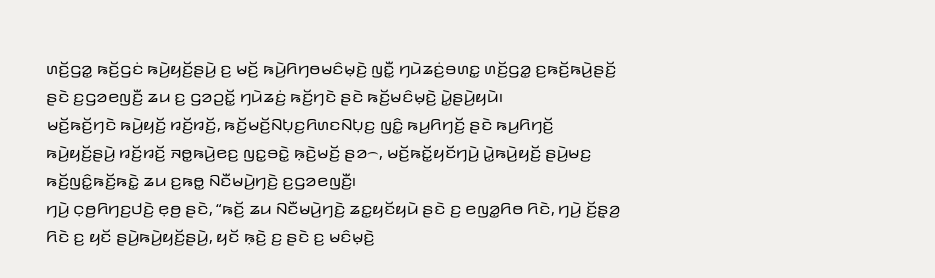ꤛꤢꤩ꤬ꤞꤤ꤭ ꤒꤢꤩ꤬ꤞꤢꤦ ꤒꤣꤧ꤬ꤟꤢꤩ꤬ꤔꤣꤧ꤬ ꤢ꤬ ꤗꤢꤩ꤬ ꤒꤣꤧ꤬ꤖꤚꤥꤗꤢꤨꤗ꤫ꤢꤧ꤬ ꤜꤢꤪ꤭ ꤚꤣꤧꤘꤢꤦ꤬ꤋꤛꤢ꤭ ꤛꤢꤩ꤬ꤞꤤ꤭ ꤢ꤬ꤒꤢꤩ꤬ꤒꤣꤧ꤬ꤔꤢꤩ꤬ ꤔꤢꤧ ꤢ꤬ꤞꤤꤕꤜꤢꤪ꤬ ꤘꤣ ꤢ꤬ ꤞꤤꤑꤢꤩ꤭ ꤚꤣꤧꤘꤢꤦ꤬ ꤒꤢꤩ꤬ꤚꤢꤧ ꤔꤢꤧ ꤒꤢꤩ꤬ꤗꤢꤨꤗ꤫ꤢꤧ꤬ ꤣꤧ꤭ꤔꤣꤧ꤬ꤟꤣꤧ꤯
ꤗꤢꤩ꤬ꤒꤢꤩ꤬ꤚꤢꤧ ꤒꤣꤧ꤬ꤟꤢꤩ꤬ ꤙꤢꤩ꤬ꤙꤢꤩ꤬, ꤒꤢꤩ꤬ꤗꤢꤩ꤬ꤡꤝ꤫ꤢ꤬ꤖꤛꤢꤡꤝ꤫ꤢ꤬ ꤜꤢꤨ꤭ ꤒꤣ꤬ꤖꤚꤢꤩ꤬ ꤔꤢꤧ ꤒꤣ꤬ꤖꤚꤢꤩ꤬ ꤒꤣꤧ꤬ꤟꤢꤩ꤬ꤔꤣꤧ꤬ ꤙꤢꤩ꤬ꤙꤢꤩ꤬ ꤏꤥ꤭ꤒꤣꤧ꤬ꤕꤢ꤬ ꤜꤢ꤭ꤋꤢꤧ꤭ ꤒ꤫ꤢꤧ꤬ꤗꤢꤩ꤬ ꤔꤤ꤮, ꤗꤢꤩ꤬ꤒꤢꤩ꤭ꤟꤢꤩꤚꤣꤧ꤬ ꤣꤧ꤭ꤒꤣꤧ꤬ꤟꤢꤩ꤬ ꤔꤣꤧ꤬ꤗꤢ꤬ ꤒꤢꤩ꤬ꤜꤢꤨ꤭ꤒꤢꤩ꤬ꤒꤢꤧ꤭ ꤘꤣ ꤢ꤬ꤒꤥ꤭ ꤡꤢꤪꤗꤣꤧ꤬ꤚꤢꤧ꤬ ꤢ꤬ꤞꤤꤕꤜꤢꤪ꤬꤯
ꤚꤣꤧ꤬ ꤍ꤫ꤥ꤬ꤖꤚꤢ꤬ꤓꤢꤧ꤬ ꤕ꤫ꤥ꤬ ꤔꤢꤧ, “ꤒꤢꤩ꤬ ꤘꤣ ꤡꤢꤪꤗꤣꤧ꤬ꤚꤢꤧ꤬ ꤘꤢ꤭ꤟꤢꤩꤟꤣꤧ ꤔꤢꤧ ꤢ꤬ ꤕꤜꤤ꤭ꤖꤥ ꤖꤢꤧ, ꤚꤣꤧ꤬ ꤢꤩ꤬ꤔ꤫ꤤ꤬ ꤖꤢꤧ ꤢ꤬ ꤟꤢꤩ ꤔꤣꤧ꤬ꤒꤣꤧ꤬ꤟꤢꤩ꤬ꤔꤣꤧ꤬, ꤟꤢꤩ ꤒ꤫ꤢꤧ꤬ ꤢ꤬ ꤔꤢꤧ ꤢ꤬ ꤗꤢꤨꤗ꤫ꤢꤧ꤬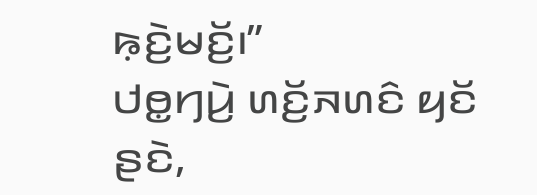ꤒ꤫ꤢꤧ꤬ꤗꤢꤩ꤬꤯”
ꤓꤥ꤭ꤚꤣꤧ꤬ ꤛꤢꤩ꤬ꤏꤛꤢꤨ ꤟꤢꤩ ꤔꤢꤧ,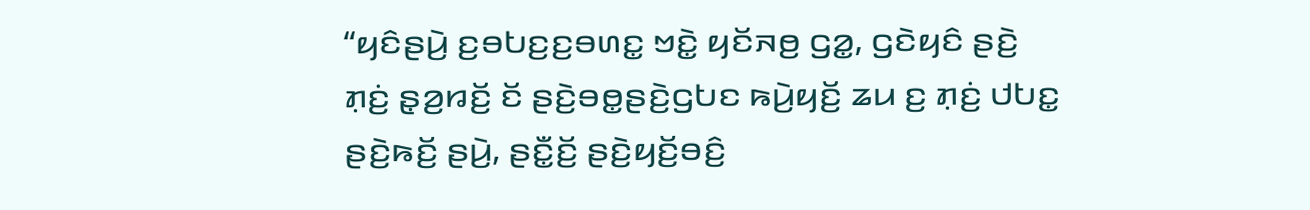“ꤟꤢꤨꤔꤣꤧ꤬ ꤢ꤬ꤋꤝꤢ꤬ꤢ꤬ꤋꤛꤢ꤭ ꤠꤢꤧ꤭ ꤟꤢꤩꤏꤥ꤬ ꤞꤤ꤭, ꤞꤢꤧꤟꤢꤨ ꤔꤢꤧ꤬ ꤊ꤫ꤢꤦ꤬ ꤔ꤫ꤤ꤬ꤙꤢꤩ꤬ ꤢꤩ ꤔꤢꤧ꤬ꤋꤥ꤭ꤔꤢꤧ꤬ꤞꤝꤢ ꤒꤣꤧ꤬ꤟꤢꤩ꤬ ꤘꤣ ꤢ꤬ ꤊ꤫ꤢꤦ꤬ ꤓꤝꤢ꤭ ꤔꤢꤧ꤬ꤒꤢꤩ꤬ ꤔꤣꤧ꤬, ꤔꤢꤪ꤭ꤢꤩ꤬ ꤔꤢꤧ꤬ꤟꤢꤩ꤬ꤋꤢꤨ꤬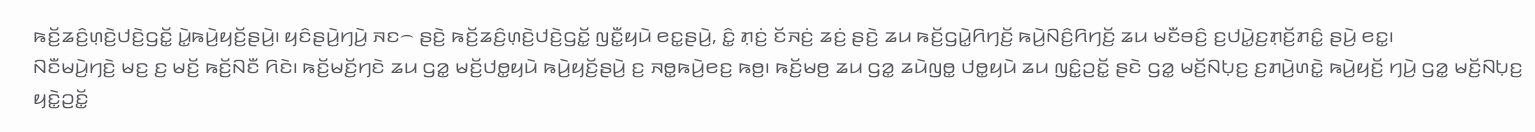ꤒꤢꤩ꤬ꤘꤢꤨ꤬ꤛ꤫ꤢꤧ꤬ꤓꤢꤧ꤬ꤞꤢꤩ꤭ ꤣꤧ꤭ꤒꤣꤧ꤬ꤟꤢꤩ꤬ꤔꤣꤧ꤬꤯ ꤟꤢꤨꤔꤣꤧ꤬ꤚꤣꤧ꤬ ꤏꤢ꤮ ꤔꤢꤧ꤬ ꤒꤢꤩ꤬ꤘꤢꤨ꤬ꤛ꤫ꤢꤧ꤬ꤓꤢꤧ꤬ꤞꤢꤩ꤭ ꤜꤢꤪ꤭ꤟꤣꤧ ꤕꤢ꤭ꤔꤣꤧ꤬, ꤢꤨ꤭ ꤊ꤫ꤢꤦ꤬ ꤢꤩꤏꤢꤦ꤬ ꤘꤢꤦ꤬ ꤔꤢꤧ꤬ ꤘꤣ ꤒꤢꤩ꤬ꤞꤣꤧ꤭ꤖꤚꤢꤩ꤬ ꤒꤣꤧ꤬ꤡꤢꤨ꤬ꤖꤚꤢꤩ꤬ ꤘꤣ ꤗꤢꤪꤋꤢꤨ꤬ ꤢ꤬ꤓꤣꤧ꤭ꤢ꤬ꤊ꤫ꤢꤩ꤬ꤊꤢꤨ꤭ ꤔꤣꤧ꤬ ꤕꤢ꤭꤯
ꤡꤢꤪꤗꤣꤧ꤬ꤚꤢꤧ꤬ ꤗꤢ꤬ ꤢ꤬ ꤗꤢꤩ꤬ ꤒꤢꤩ꤬ꤡꤢꤪ ꤖꤢꤧ꤯ ꤒꤢꤩ꤬ꤗꤢꤩ꤬ꤚꤢꤧ ꤘꤣ ꤞꤤ꤭ ꤗꤢꤩ꤬ꤓꤥ꤭ꤟꤣꤧ ꤒꤣꤧ꤬ꤟꤢꤩ꤬ꤔꤣꤧ꤬ ꤢ꤬ ꤏꤥ꤭ꤒꤣꤧ꤬ꤕꤢ꤬ ꤒꤥ꤬꤯ ꤒꤢꤩ꤬ꤗꤥ꤬ ꤘꤣ ꤞꤤ꤭ ꤘꤣꤧꤜꤥ꤭ ꤓꤥ꤭ꤟꤣꤧ ꤘꤣ ꤜꤢꤨ꤭ꤑꤢꤩ꤭ ꤔꤢꤧ ꤞꤤ꤭ ꤗꤢꤩ꤬ꤡꤝ꤫ꤢ꤬ ꤢ꤬ꤊꤣꤧ꤬ꤛꤢꤧ꤭ ꤒꤣꤧ꤬ꤟꤢꤩ꤬ ꤚꤣꤧ꤬ ꤞꤤ꤭ ꤗꤢꤩ꤬ꤡꤝ꤫ꤢ꤬ ꤟꤢꤧ꤭ꤑꤢꤩ꤭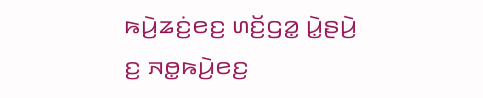ꤒꤣꤧ꤬ꤘꤢꤦ꤬ꤕꤢ꤬ ꤛꤢꤩ꤬ꤞꤤ꤭ ꤣꤧ꤭ꤔꤣꤧ꤬ ꤢ꤬ ꤏꤥ꤭ꤒꤣꤧ꤬ꤕꤢ꤬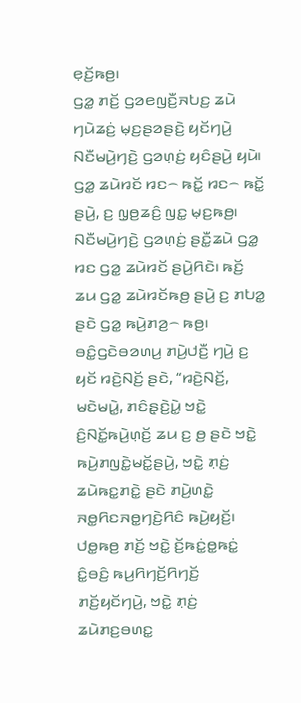ꤕ꤫ꤢꤩ꤬ꤒꤥ꤬꤯
ꤞꤤ꤭ ꤊꤢꤩ꤬ ꤞꤤꤕꤜꤢꤪ꤬ꤏꤝꤢ꤬ ꤘꤣꤧ ꤚꤣꤧꤘꤢꤦ꤬ ꤗ꤫ꤢ꤬ꤔꤤꤔꤢꤧ꤬ ꤟꤢꤩꤚꤣꤧ꤬ ꤡꤢꤪꤗꤣꤧ꤬ꤚꤢꤧ꤬ ꤞꤤꤛ꤫ꤢꤦ꤬ ꤟꤢꤨꤔꤣꤧ꤬ ꤟꤣꤧ꤯ ꤞꤤ꤭ ꤘꤣꤧꤙꤢꤩ ꤙꤢ꤮ ꤒꤢꤩ꤭ ꤙꤢ꤮ ꤒꤢꤩ꤭ ꤔꤣꤧ꤬, ꤢ꤬ ꤜ꤫ꤥ꤬ꤘꤢꤨ꤬ ꤜꤢ꤭ ꤗ꤫ꤢ꤬ꤒꤥ꤬꤯ ꤡꤢꤪꤗꤣꤧ꤬ꤚꤢꤧ꤬ ꤞꤤꤛ꤫ꤢꤦ꤬ ꤔꤢꤪ꤭ꤘꤣꤧ ꤞꤤ꤭ ꤙꤢ ꤞꤤ꤭ ꤘꤣꤧꤙꤢꤩ ꤔꤣꤧ꤬ꤖꤢꤧ꤯ ꤒꤢꤩ꤬ ꤘꤣ ꤞꤤ꤭ ꤘꤣꤧꤙꤢꤩꤒꤥ꤬ ꤔꤣꤧ꤬ ꤢ꤬ ꤊꤝꤤ꤭ ꤔꤢꤧ ꤞꤤ꤭ ꤒꤣꤧ꤬ꤊꤤ꤬꤮ ꤒꤥ꤬꤯
ꤋꤢꤨ꤭ꤞꤢꤧꤋꤤꤛꤣ꤬ ꤊꤣꤧ꤬ꤓꤢꤪ꤬ ꤚꤣꤧ꤬ ꤢ꤬ ꤟꤢꤩ ꤙꤢꤧ꤬ꤡꤢꤩ꤬ ꤔꤢꤧ, “ꤙꤢꤧ꤬ꤡꤢꤩ꤬, ꤗꤢꤧꤗꤣꤧ꤭, ꤊꤢꤨꤔ꤫ꤢꤧ꤬ꤣꤧ꤭ ꤠꤢꤧ꤭ ꤢꤨ꤬ꤡꤢꤩ꤭ꤒꤣꤧ꤬ꤛ꤫ꤢꤩ꤬ ꤘꤣ ꤢ꤬ ꤥ꤬ ꤔꤢꤧ ꤠꤢꤧ꤭ ꤒꤣꤧ꤬ꤊꤜꤢꤧ꤭ꤗꤢꤩ꤭ꤔꤣꤧ꤬, ꤠꤢꤧ꤭ ꤊ꤫ꤢꤦ꤬ ꤘꤣꤧꤒꤢ꤭ꤊꤢꤧ꤭ ꤔꤢꤧ ꤊꤣꤧ꤬ꤛꤢꤧ꤭ ꤏꤥ꤭ꤖꤢꤏꤥ꤭ꤚꤢꤧ꤬ꤖꤢꤨ ꤒꤣꤧ꤬ꤟꤢꤩ꤬꤯ ꤓꤥ꤭ꤒꤥ꤬ ꤊꤢꤩ꤬ ꤠꤢꤧ꤭ ꤢꤩ꤬ꤒꤢꤦ꤭ꤥ꤭ꤒꤢꤦ꤭ ꤢꤨ꤭ꤋꤢꤨ꤬ ꤒꤣ꤬ꤖꤚꤢꤩ꤬ꤖꤚꤢꤩ꤬ ꤊꤢꤩ꤬ꤟꤢꤩꤚꤣꤧ꤬, ꤠꤢꤧ꤭ ꤊ꤫ꤢꤦ꤬ ꤘꤣꤧꤊꤢ꤬ꤋꤛꤢ꤭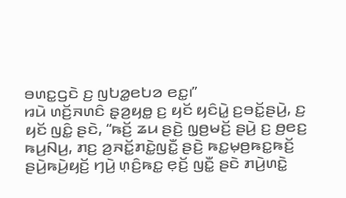ꤋꤛꤢ꤭ꤞꤢꤧ ꤢ꤬ ꤜꤝꤤ꤭ꤕꤝꤤ ꤕꤢ꤭꤯”
ꤙꤣꤧ ꤛꤢꤩ꤬ꤏꤛꤢꤨ ꤔ꤫ꤤ꤬ꤟꤥ꤭ ꤢ꤬ ꤟꤢꤩ ꤟꤢꤨꤣꤧ꤭ ꤢ꤬ꤋꤢꤩ꤭ꤔꤣꤧ꤬, ꤢ꤬ ꤟꤢꤩ ꤜꤢꤨ꤭ ꤔꤢꤧ, “ꤒꤢꤩ꤬ ꤘꤣ ꤔꤢꤧ꤬ ꤜ꤫ꤥ꤬ꤗꤢꤩ꤬ ꤔꤣꤧ꤬ ꤢ꤬ ꤥ꤬ꤕꤢ꤬ ꤒꤣ꤬ꤡꤣ꤬, ꤊꤢ꤬ ꤤ꤬ꤏꤢꤩ꤭ꤊꤢꤧ꤭ꤜꤢꤪ꤭ ꤔꤢꤧ꤬ ꤒꤢ꤭ꤗ꤫ꤥ꤬ꤒꤢ꤭ꤒꤢꤩ꤬ ꤔꤣꤧ꤬ꤒꤣꤧ꤬ꤟꤢꤩ꤬ ꤚꤣꤧ꤬ ꤛ꤫ꤢꤨ꤬ꤒꤢ꤭ ꤕ꤫ꤢꤩ꤬ ꤜꤢꤪ꤭ ꤔꤢꤧ ꤊꤣꤧ꤬ꤛꤢꤧ꤭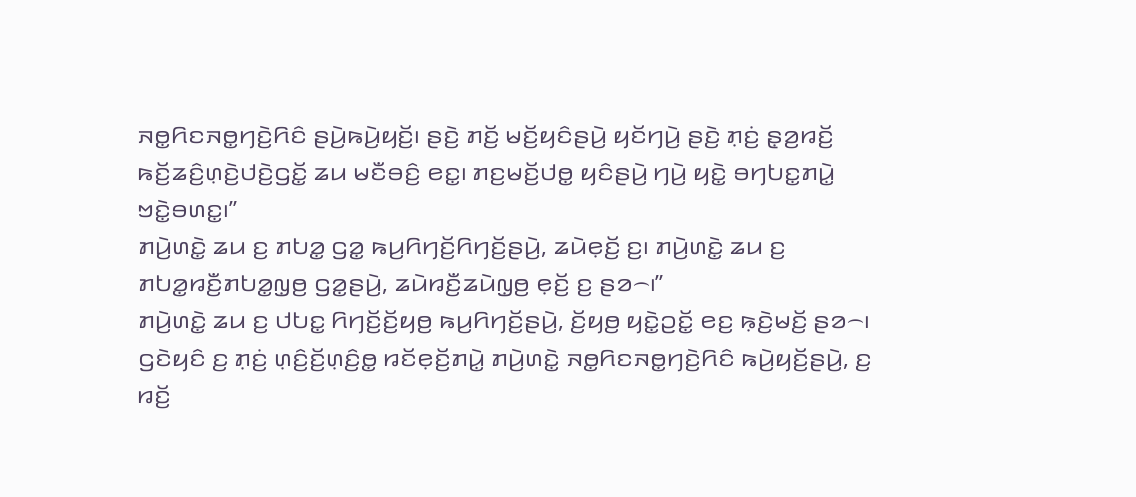ꤏꤥ꤭ꤖꤢꤏꤥ꤭ꤚꤢꤧ꤬ꤖꤢꤨ ꤔꤣꤧ꤬ꤒꤣꤧ꤬ꤟꤢꤩ꤬꤯ ꤔꤢꤧ꤬ ꤊꤢꤩ꤬ ꤗꤢꤩ꤬ꤟꤢꤨꤔꤣꤧ꤬ ꤟꤢꤩꤚꤣꤧ꤬ ꤔꤢꤧ꤬ ꤊ꤫ꤢꤦ꤬ ꤔ꤫ꤤ꤬ꤙꤢꤩ꤬ ꤒꤢꤩ꤬ꤘꤢꤨ꤬ꤛ꤫ꤢꤧ꤬ꤓꤢꤧ꤬ꤞꤢꤩ꤭ ꤘꤣ ꤗꤢꤪꤋꤢꤨ꤬ ꤕꤢ꤭꤯ ꤊꤢ꤬ꤗꤢꤩ꤬ꤓꤥ꤭ ꤟꤢꤨꤔꤣꤧ꤬ ꤚꤣꤧ꤬ ꤟꤢꤧ꤭ ꤋꤚꤝꤢ꤭ꤊꤣꤧ꤭ ꤠꤢꤧ꤭ꤋꤛꤢ꤭꤯”
ꤊꤣꤧ꤬ꤛꤢꤧ꤭ ꤘꤣ ꤢ꤬ ꤊꤝꤤ꤭ ꤞꤤ꤭ ꤒꤣ꤬ꤖꤚꤢꤩ꤬ꤖꤚꤢꤩ꤬ꤔꤣꤧ꤬, ꤘꤣꤧꤕ꤫ꤢꤩ꤬ ꤢ꤬꤯ ꤊꤣꤧ꤬ꤛꤢꤧ꤭ ꤘꤣ ꤢ꤬ ꤊꤝꤤ꤭ꤙꤢꤪ꤬ꤊꤝꤤ꤭ꤜ꤫ꤥ꤬ ꤞꤤ꤭ꤔꤣꤧ꤬, ꤘꤣꤧꤙꤢꤪ꤬ꤘꤣꤧꤜ꤫ꤥ꤬ ꤕ꤫ꤢꤩ꤬ ꤢ꤬ ꤔꤤ꤮꤯”
ꤊꤣꤧ꤬ꤛꤢꤧ꤭ ꤘꤣ ꤢ꤬ ꤓꤝꤢ꤭ ꤖꤚꤢꤩ꤬ꤢꤩ꤬ꤟꤥ꤬ ꤒꤣ꤬ꤖꤚꤢꤩ꤬ꤔꤣꤧ꤬, ꤢꤩ꤬ꤟꤥ꤬ ꤟꤢꤧ꤭ꤑꤢꤩ꤭ ꤕꤢ꤬ ꤒ꤫ꤢꤧ꤬ꤗꤢꤩ꤬ ꤔꤤ꤮꤯ ꤞꤢꤧꤟꤢꤨ ꤢ꤬ ꤊ꤫ꤢꤦ꤬ ꤛ꤫ꤢꤨ꤬ꤢꤩ꤬ꤛ꤫ꤢꤨ꤬ꤥ꤭ ꤙꤢꤩꤕ꤫ꤢꤩ꤬ꤊꤣꤧ꤭ ꤊꤣꤧ꤬ꤛꤢꤧ꤭ ꤏꤥ꤭ꤖꤢꤏꤥ꤭ꤚꤢꤧ꤬ꤖꤢꤨ ꤒꤣꤧ꤬ꤟꤢꤩ꤬ꤔꤣꤧ꤬, ꤢ꤬ ꤙꤢꤩ꤬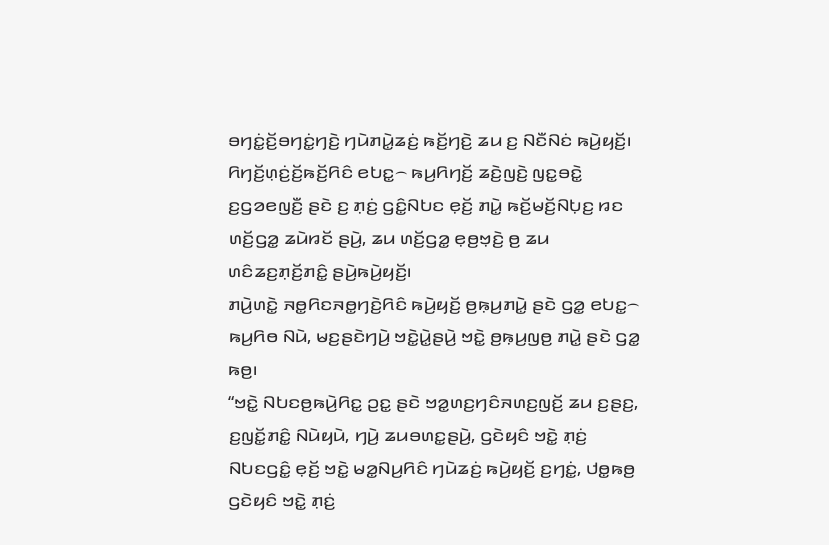ꤋꤚꤢꤦ꤭ꤢꤩ꤬ꤋꤚꤢꤦ꤭ꤚꤢꤧ꤬ ꤚꤣꤧꤊꤣꤧ꤭ꤘꤢꤦ꤬ ꤒꤢꤩ꤬ꤚꤢꤧ꤬ ꤘꤣ ꤢ꤬ ꤡꤢꤪꤡꤢꤦ ꤒꤣꤧ꤬ꤟꤢꤩ꤬꤯
ꤖꤚꤢꤩ꤬ꤛ꤫ꤢꤦ꤬ꤢꤩ꤬ꤒꤢꤩ꤬ꤖꤢꤨ ꤕꤝꤢ꤭꤮ ꤒꤣ꤬ꤖꤚꤢꤩ꤬ ꤘꤢꤧ꤬ꤜꤢꤧ꤬ ꤜꤢ꤭ꤋꤢꤧ꤭ ꤢ꤬ꤞꤤꤕꤜꤢꤪ꤬ ꤔꤢꤧ ꤢ꤬ ꤊ꤫ꤢꤦ꤬ ꤞꤢꤨ꤭ꤡꤝꤢ ꤕ꤫ꤢꤩ꤬ ꤊꤣꤧ꤭ ꤒꤢꤩ꤬ꤗꤢꤩ꤬ꤡꤝ꤫ꤢ꤬ ꤙꤢ ꤛꤢꤩ꤬ꤞꤤ꤭ ꤘꤣꤧꤙꤢꤩ ꤔꤣꤧ꤬, ꤘꤣ ꤛꤢꤩ꤬ꤞꤤ꤭ ꤕ꤫ꤥ꤬ꤠ꤫ꤢꤧ꤬ ꤥ꤬ ꤘꤣ ꤛꤢꤨꤘꤢ꤬ꤊ꤫ꤢꤩ꤬ꤊꤢꤨ꤭ ꤔꤣꤧ꤬ꤒꤣꤧ꤬ꤟꤢꤩ꤬꤯
ꤊꤣꤧ꤬ꤛꤢꤧ꤭ ꤏꤥ꤭ꤖꤢꤏꤥ꤭ꤚꤢꤧ꤬ꤖꤢꤨ ꤒꤣꤧ꤬ꤟꤢꤩ꤬ ꤥ꤬ꤒ꤫ꤣ꤬ꤊꤣꤧ꤭ ꤔꤢꤧ ꤞꤤ꤭ ꤕꤝꤢ꤭꤮ ꤒꤣ꤬ꤖꤥ ꤡꤣꤧ, ꤗꤢ꤬ꤔꤢꤧꤚꤣꤧ꤬ ꤠꤢꤧ꤭ꤣꤧ꤭ꤔꤣꤧ꤬ ꤠꤢꤧ꤭ ꤥ꤬ꤒ꤫ꤣ꤬ꤜꤥ꤬ ꤊꤣꤧ꤭ ꤔꤢꤧ ꤞꤤ꤭ ꤒꤥ꤬꤯
“ꤠꤢꤧ꤭ ꤡꤝꤢꤥ꤬ꤒꤣꤧ꤬ꤖꤢ꤭ ꤑꤢ꤭ ꤔꤢꤧ ꤠꤤ꤭ꤛꤢ꤬ꤚꤢꤨꤏꤛꤢ꤬ꤜꤢꤩ꤬ ꤘꤣ ꤢ꤬ꤔꤢ꤬, ꤢ꤬ꤜꤢꤩ꤭ꤊꤢꤨ꤭ ꤡꤣꤧꤟꤣꤧ, ꤚꤣꤧ꤬ ꤘꤣꤋꤛꤢ꤭ꤔꤣꤧ꤬, ꤞꤢꤧꤟꤢꤨ ꤠꤢꤧ꤭ ꤊ꤫ꤢꤦ꤬ ꤡꤝꤢꤞꤢꤨ꤭ ꤕ꤫ꤢꤩ꤬ ꤠꤢꤧ꤭ ꤗꤤ꤭ꤡꤣ꤬ꤖꤢꤨ ꤚꤣꤧꤘꤢꤦ꤬ ꤒꤣꤧ꤬ꤟꤢꤩ꤬ ꤢ꤬ꤚꤢꤦ꤭, ꤓꤥ꤭ꤒꤥ꤬ ꤞꤢꤧꤟꤢꤨ ꤠꤢꤧ꤭ ꤊ꤫ꤢꤦ꤬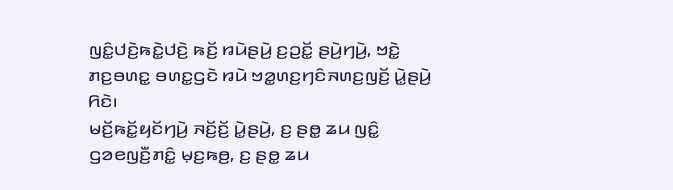ꤜꤢꤨ꤭ꤓꤢꤧ꤬ꤒꤢꤧ꤭ꤓꤢꤧ꤬ ꤒꤢꤩ꤬ ꤙꤣꤧꤔꤣꤧ꤬ ꤢ꤬ꤑꤢꤩ꤭ ꤔꤣꤧ꤬ꤚꤣꤧ꤬, ꤠꤢꤧ꤭ ꤊꤢ꤬ꤋꤛꤢ꤭ ꤋꤛꤢ꤭ꤞꤢꤧ ꤙꤣꤧ ꤠꤤ꤭ꤛꤢ꤬ꤚꤢꤨꤏꤛꤢ꤬ꤜꤢꤩ꤬ ꤣꤧ꤭ꤔꤣꤧ꤬ ꤖꤢꤧ꤯
ꤗꤢꤩ꤬ꤒꤢꤩ꤭ꤟꤢꤩꤚꤣꤧ꤬ ꤏꤢꤩ꤬ꤢꤩ꤬ ꤣꤧ꤭ꤔꤣꤧ꤬, ꤢ꤬ ꤔꤥ꤭ ꤘꤣ ꤜꤢꤨ꤭ ꤞꤤꤕꤜꤢꤪ꤬ꤊꤢꤨ꤭ ꤗ꤫ꤢ꤬ꤒꤥ꤬, ꤢ꤬ ꤔꤥ꤭ ꤘꤣ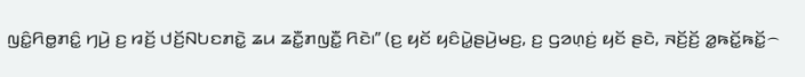ꤜꤢꤨ꤭ꤖꤥ꤭ꤊꤢꤨ꤭ ꤚꤣꤧ꤬ ꤢ꤬ ꤙꤢꤩ꤬ ꤓꤢꤩ꤬ꤡꤝꤢꤊꤢꤧ꤭ ꤘꤣ ꤘꤢꤪ꤭ꤊꤜꤢꤪ꤭ ꤖꤢꤧ꤯” (ꤢ꤬ ꤟꤢꤩ ꤟꤢꤨꤣꤧ꤭ꤔꤣꤧ꤬ꤗꤢ꤬, ꤢ꤬ ꤞꤤꤛ꤫ꤢꤦ꤬ ꤟꤢꤩ ꤔꤢꤧ, ꤏꤢꤩ꤬ꤢꤩ꤬ ꤤ꤭ꤒꤢꤩ꤭ꤒꤢꤩ꤭꤮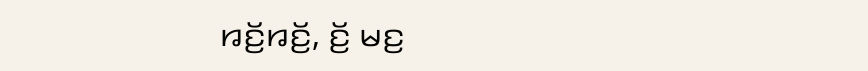ꤙꤢꤩ꤬ꤙꤢꤩ꤬, ꤢꤩ꤬ ꤗꤢ꤬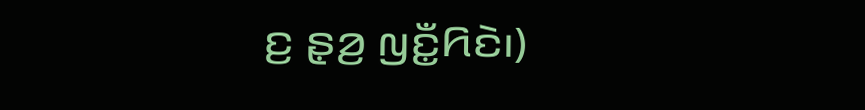ꤢ꤬ ꤔ꤫ꤤ꤬ ꤜꤢꤪ꤭ꤖꤢꤧ꤯)